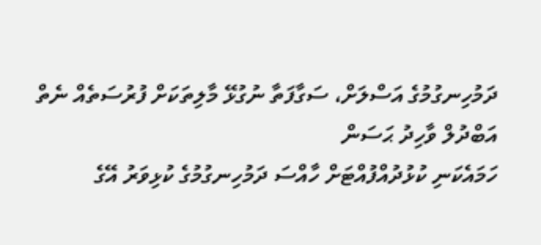ދަމުހިނގުމުގެ އަސްލަށް، ސަގާފަތާ ނުގުޅޭ މާލިތަކަށް ފުރުސަތެއް ނެތް
އަބްދުލް ވާހިދު ޙަސަން
ހަމައެކަނި ކުޅުދުއްފުއްޓަށް ހާއްސަ ދަމުހިނގުމުގެ ކުޅިވަރު އޭގެ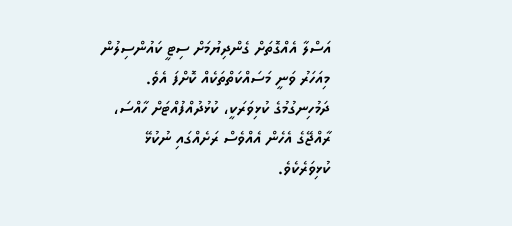އަސްލާ އެއްގޮތަށް ގެންދިޔުމަށް ސިޓީ ކައުންސިލުން މިއަހަރު ވަނީ މަސައްކަތްތަކެއް ކޮށްފަ އެވެ.
ދަމުހިނގުމުގެ ކުޅިވަރަކީ، ކުޅުދުއްފުއްޓަށް ހާއްސަ، ރާއްޖޭގެ އެހެން އެއްވެސް ރަށެއްގައި ނުކުޅޭ ކުޅިވަރެކެވެ.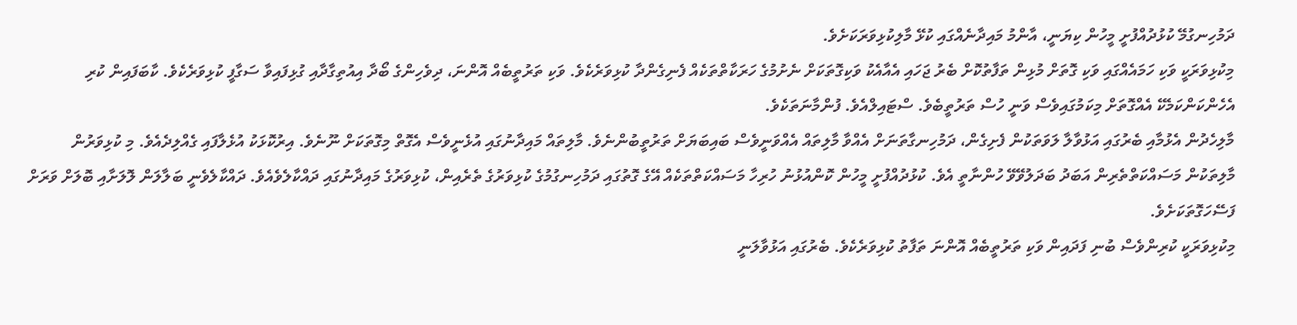ދަމުހިނގުމޭ ކުޅުދުއްފުށީ މީހުން ކިޔަނީ، އާންމު މައިދާނެއްގައި ކުޅޭ މާލިކުޅިވަރަކަށެވެ.
މިކުޅިވަރަކީ ވަކި ހަމައެއްގައި ވަކި ގޮތަށް މުޅިން ތަފާތުކޮށް ބެރު ޖަހައި އެއާއެކު ވަކިގޮތަކަށް ނެށުމުގެ ހަރަކާތްތަކެއް ފެނިގެންދާ ކުޅިވަރެކެވެ. ވަކި ތަރުތީބެއް އޮންނަ، ދިވެހިންގެ ބޯދާ އިއުތިގާދާއި ގުޅިފައިވާ ސަގާފީ ކުޅިވަރެކެވެ. ކާބަފައިން ކުރި އެހެންކަންކަމެކޭ އެއްގޮތަށް މިކަމުގައިވެސް ވަނީ ހުސް ތަރުތީބެވެ. ސްޓައިލްއެވެ. ފުންމާނަތަކެވެ.
މާލިހެދުން އެޅުމާއި ބެރުގައި އަޅުވާލާ ލަވަތަކުން ފެށިގެން، ދަމުހިނގާތަނަށް އެއްވާ މާލިތައް އެއްވަނީވެސް ބައިބަޔަށް ތަރުތީބުންނެވެ. މާލިތައް މައިދާނުގައި އުޅެނީވެސް އެގޮތް މިގޮތަކަށް ނޫނެވެ. އިރުކޮޅަކު އުޅެލާފައި ގެއްލިދެއެވެ. މި ކުޅިވަރުން މާލިތަކުން މަސައްކަތްތެރިން އަބަދު ބަދަލުވޭވޭ ހުންނާތީ އެވެ. ކުޅުދުއްފުށީ މީހުން ކޮންއުޅުނު ހުރިހާ މަސައްކަތްތަކެއް އޭގެ ގޮތުގައި ދަމުހިނގުމުގެ ކުޅިވަރުގެ ތެރެއިން، ކުޅިވަރުގެ މައިދާނުގައި ދައްކާލެވެއެވެ. ދައްކާލެވެނީ ބަލާލަން ލޮލަށާއި ބޮލަށް ވަރަށް ފަސޭހަގޮތަކަށެވެ.
މިކުޅިވަރަކީ ކުރިންވެސް ބުނި ފަދައިން ވަކި ތަރުތީބެއް އޮންނަ ތަފާތު ކުޅިވަރެކެވެ. ބެރުގައި އަޅުވާލަނީ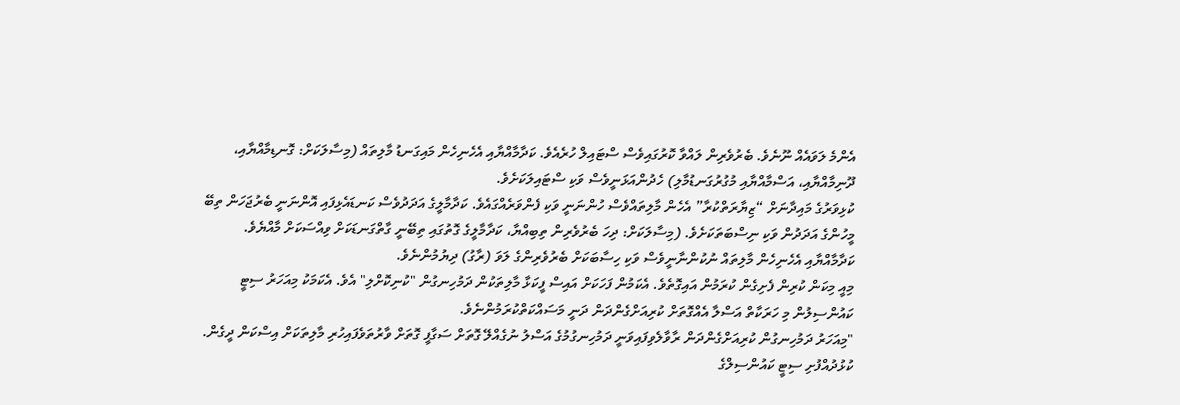އެންމެ ލަވައެއް ނޫނެވެ. ބެރުވެރިން ލައްވާ ކޮރުގައިވެސް ސްޓައިލް ހުރެއެވެ. ކަދާމާއްޔާއި އެހެނިހެން މައިގަނޑު މާލިތައް (މިސާލަކަށް: ގޮނޑިމާއްޔާއި، ދޫނިމާއްޔާއި، އަސްމާއްޔާއި މުގުރުގަނޑުމާލި) ހެދުންއަޅަނީވެސް ވަކި ސްޓައިލަކަށެވެ.
ކުޅިވަރުގެ މައިދާނަށް “ޒިޔާރަތްކުރާ” އެހެން މާލިތައްވެސް ހުންނަނީ ވަކި ފެންވަރެއްގައެވެ. ކަދާމާލީގެ އަދަދުވެސް ކަނޑައެޅިފައި އޮންނަނީ ބެރުޖަހަން ތިބޭ މީހުންގެ އަދަދުން ވަކި ނިސްބަތަކަށެވެ. (މިސާލަކަށް: ދިހަ ބެރުވެރިން ތިބިއްޔާ، ކަދާމާލީގެ ގޮތުގައި ތިބޭނީ ގާތްގަނޑަކަށް ވިއްސަކަށް މާއްޔެވެ. ކަދާމާއްޔާއި އެހެނިހެން މާލިތައް ނުކުންނާނީވެސް ވަކި ހިސާބަކަށް ބެރުވެރިންގެ ލަވަ (ރާގު) ދިޔުމުންނެވެ.
މިއީ މިކަން ކުރިން ފެށިގެން ކުރަމުން އައިގޮތެވެ. އެކަމުން ފަހަކަށް އައިސް ފީކަޅާ މާލިތަކުން ދަމުހިނގުން "ކުނިކޮށްލި" އެވެ. އެކަމަކު މިއަހަރު ސިޓީ ކައުންސިލުން މި ހަރަކާތް އަސްލާ އެއްގޮތަށް ކުރިއަށްގެންދަން ދަނީ މަސައްކަތްކުރަމުންނެވެ.
"މިއަހަރު ދަމުހިނގުން ކުރިއަށްގެންދަން ރާވާލެވިފައިވަނީ ދަމުހިނގުމުގެ އަސްލު ނުގެއްލޭ ގޮތަށް ސަގާފީ ގޮތަށް ވާރުތަވެފައިހުރި މާލިތަކަށް އިސްކަން ދީގެން. ކުޅުދުއްފުށި ސިޓީ ކައުންސިލްގެ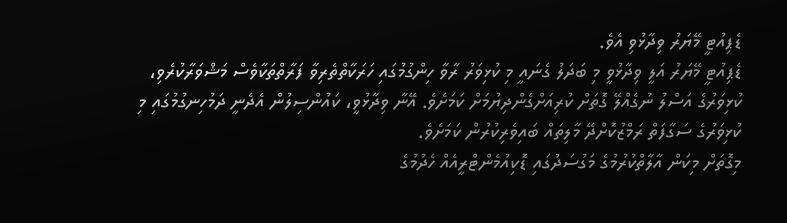ޑެޕިއުޓީ މޭޔަރު ވިދާޅުވި އެވެ.
ޑެޕިއުޓީ މޭޔަރު އަލީ ވިދާޅުވީ މި ބަދަލު ގެނައީ މި ކުޅިވަރު ރާވާ ހިންގުމުގައި ހަރަކާތްތެރިވާ ފަރާތްތަކާވެސް މަޝްވަރާކުރެވި، ކުޅިވަރުގެ އަސްލު ނުގެއްލޭ ގޮތަށް ކުރިއަށްގެންދިޔުމަށް ކަމަށެވެ. އޭނާ ވިދާޅުވީ، ކައުންސިލުން އެދެނީ ދަމުހިނގުމުގައި މި ކުޅިވަރުގެ ސަގާފަތް ރަމްޒުކޮށްދޭ މާލިތައް ބައިވެރިކުރުން ކަމަށެވެ.
މިގޮތަށް މިކަން އާލާތްކުރުމުގެ މަގުސަދުގައި ޑޮކިއުމެންޓްރީއެއް ހެދުމުގެ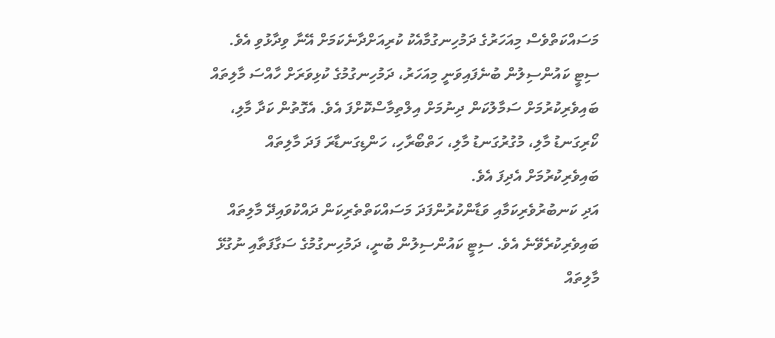މަސައްކަތްވެސް މިއަހަރުގެ ދަމުހިނގުމާއެކު ކުރިއަށްދާނެކަމަށް އޭނާ ވިދާޅުވި އެވެ.
ސިޓީ ކައުންސިލުން ބުނެފައިވަނީ މިއަހަރު، ދަމުހިނގުމުގެ ކުޅިވަރަށް ހާއްސަ މާލިތައް ބައިވެރިކުރުމަށް ސަމާލުކަން ދިނުމަށް އިލްތިމާސްކޮށްފަ އެވެ. އެގޮތުން ކަދާ މާލި، ކޯރިގަނޑު މާލި، މުގުރުގަނޑު މާލި، ހަތްބޯރާހި، ހަންޑިގަނޑާރަ ފަދަ މާލިތައް ބައިވެރިކުރުމަށް އެދިފަ އެވެ.
އަދި ކަނބުރުވެރިކަމާއި ވަޑާންކުރުންފަދަ މަސައްކަތްތެރިކަން ދައްކުވައިދޭ މާލިތައް ބައިވެރިކުރެވޭނެ އެވެ. ސިޓީ ކައުންސިލުން ބުނީ، ދަމުހިނގުމުގެ ސަގާފަތާއި ނުގުޅޭ މާލިތައް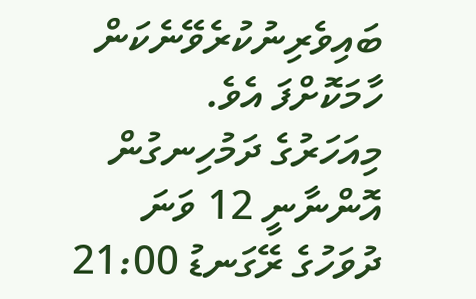ބައިވެރިނުކުރެވޭނެކަން ހާމަކޮށްފަ އެވެ.
މިއަހަރުގެ ދަމުހިނގުން އޮންނާނީ 12 ވަނަ ދުވަހުގެ ރޭގަނޑު 21:00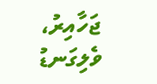ޖަހާއިރު، ވެލިގަނޑު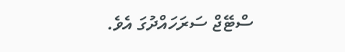ސްޓޭޖް ސަރަހައްދުގަ އެވެ.